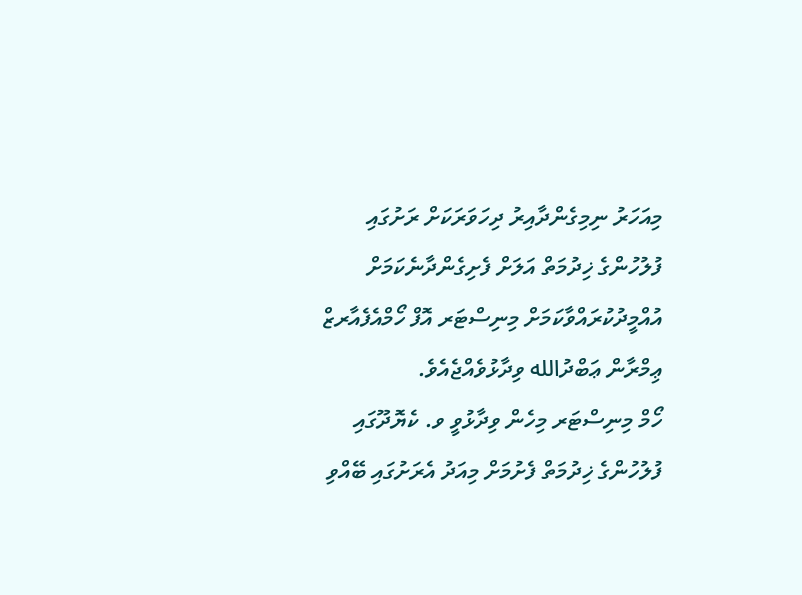މިއަހަރު ނިމިގެންދާއިރު ދިހަވަރަކަށް ރަށުގައި ފުލުހުންގެ ޚިދުމަތް އަލަށް ފެށިގެންދާނެކަމަށް އުއްމީދުކުރައްވާކަމަށް މިނިސްޓަރ އޮފް ހޯމްއެފެއާރޒް ޢިމްރާން ޢަބްދުالله ވިދާޅުވެއްޖެއެވެ.
ހޯމް މިނިސްޓަރ މިހެން ވިދާޅުވީ ވ. ކެޔޮދޫގައި ފުލުހުންގެ ޚިދުމަތް ފެށުމަށް މިއަދު އެރަށުގައި ބޭއްވި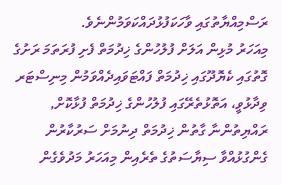ރަސްމިއްޔާތުގައި ވާހަކަފުޅުދައްކަވަމުންނެވެ.
މިއަހަރު މުޅިން އަލަށް ފުލުހުންގެ ޚިދުމަތް ފެށި ފުރަތަމަ ރަށުގެ ގޮތުގައި ކެޔޮދޫގައި ޚިދުމަތް ފައްޓަވައިދެއްވަމުން މިނިސްޓަރ ވިދާޅުވީ، އަތޮޅުތެރޭގައި ފުލުހުންގެ ޚިދުމަތް ފުޅާކޮށް, ރައްޔިތުންނާ ގާތުން ޚިދުމަތް ދިނުމަށް ސަރުކާރުން ގެންގުޅުއްވާ ސިޔާސަތުގެ ތެރެއިން މިއަހަރު މަދުވެގެން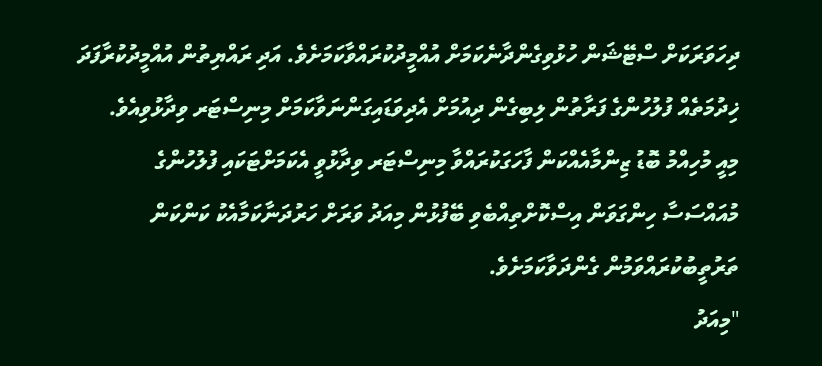ދިހަވަރަކަށް ސްޓޭޝަން ހުޅުވިގެންދާނެކަމަށް އުއްމީދުކުރައްވާކަމަށެވެ. އަދި ރައްޔިތުން އުއްމީދުކުރާފަދަ ޚިދުމަތެއް ފުލުހުންގެ ފަރާތުން ލިބިގެން ދިއުމަށް އެދިވަޑައިގަންނަވާކަމަށް މިނިސްޓަރ ވިދާޅުވިއެވެ.
މިއީ މުހިއްމު ބޮޑު ޒިންމާއެއްކަން ފާހަގަކުރައްވާ މިނިސްޓަރ ވިދާޅުވީ އެކަމަށްޓަކައި ފުލުހުންގެ މުއައްސަސާ ހިންގަވަން އިސްކޮށްތިއްބެވި ބޭފުޅުން މިއަދު ވަރަށް ހަރުދަނާކަމާއެކު ކަންކަން ތަރުތީބުކުރައްވަމުން ގެންދަވާކަމަށެވެ.
"މިއަދު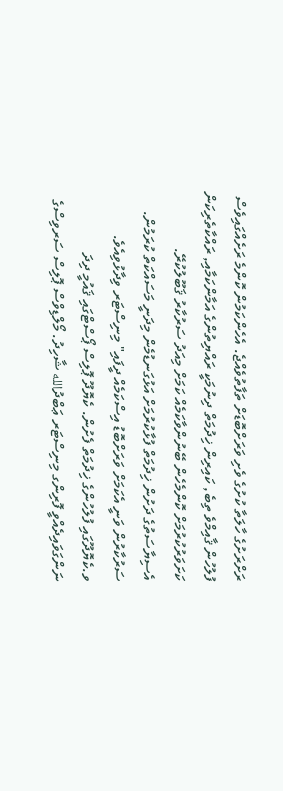ރަށްރަށުގެ ހާލަތާ ކުށުގެ ވެށި ވަރަށްބޮޑަށް ތަފާތުވެއްޖެ. އެހެންކަމުން ކޮންމެ ރަށެއްގައިވެސް ފުލުހުން ޤާއިމްވެ ތިބެ, ކައިރިން ޚިދުމަތް ދިނުމަކީ ރައްޔިތުންގެ އަމާންކަމާއި, ރައްކާތެރިކަން ކަށަވަރުކުރުމަށް ކޮންމެހެން ބޭނުންވާކަމެއް ކަމަށް މިއަދު ސަރުކާރު ޤަބޫލުކުރޭ. އެސިޔާސަތުގެ ދަށުން ޚިދުމަތް ފުޅާކުރުމަށް އަޅުގަނޑުމެން މިދަނީ މަސައްކަތް ކުރަމުން. ސަރުކާރުން ވަނީ އެކަމަށް ވަރަށްބޮޑު އިސްކަމެއް ދީފައި" މިނިސްޓަރ ވިދާޅުވިއެވެ.
ވ.ކެޔޮދޫގައި ފުލުހުންގެ ޚިދުމަތް ފެށުން. ކެޔޮދޫ ޕޮލިސް ޕޯސްޓްގައި ޤައުމީ ދިދަ ނަންގަވައިދެއްވީ ފޮރިންގ މިނިސްޓަރ ޢަބްދުالله ޝާހިދު. މޯލްޑިވްސް ޕޮލިސް ސަރވިސްގެ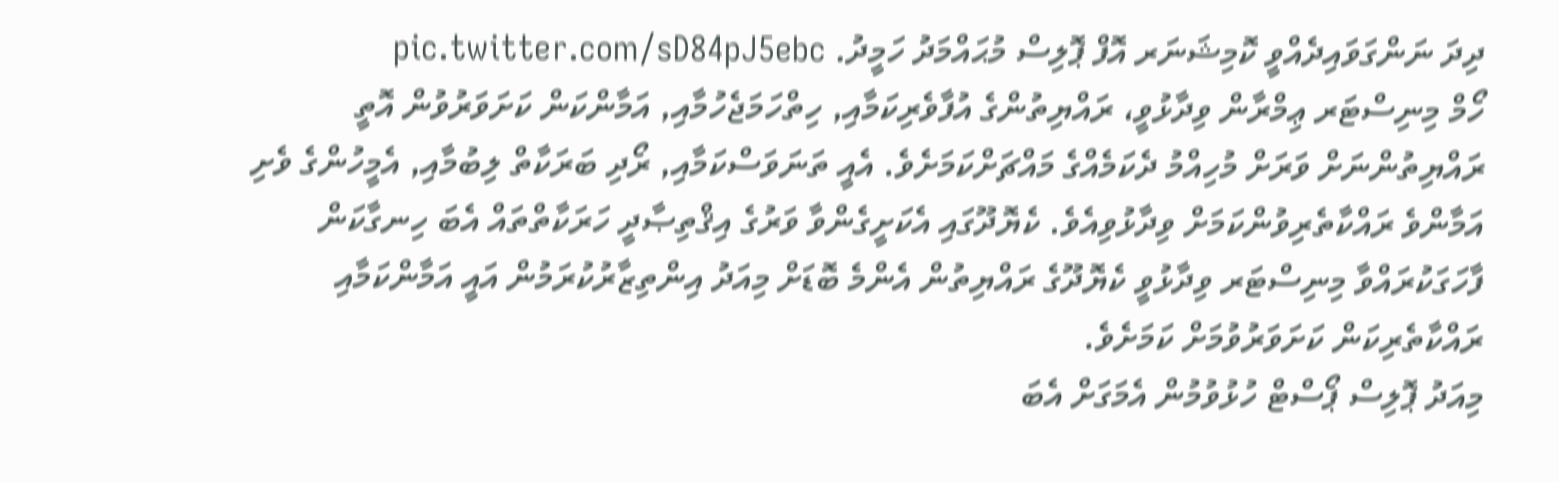ދިދަ ނަންގަވައިދެއްވީ ކޮމިޝަނަރ އޮފް ޕޮލިސް މުޙައްމަދު ހަމީދު. pic.twitter.com/sD84pJ5ebc
ހޯމް މިނިސްޓަރ ޢިމްރާން ވިދާޅުވީ، ރައްޔިތުންގެ އުފާވެރިކަމާއި, ހިތްހަމަޖެހުމާއި, އަމާންކަން ކަށަވަރުވުން އޮތީ ރައްޔިތުންނަށް ވަރަށް މުހިއްމު ދެކަމެއްގެ މައްޗަށްކަމަށެވެ. އެއީ ތަނަވަސްކަމާއި, ރޯދި ބަރަކާތް ލިބުމާއި, އެމީހުންގެ ވެށި އަމާންވެ ރައްކާތެރިވުންކަމަށް ވިދާޅުވިއެވެ. ކެޔޮދޫގައި އެކަށީގެންވާ ވަރުގެ އިޤްތިޞާދީ ހަރަކާތްތައް އެބަ ހިނގާކަން ފާހަގަކުރައްވާ މިނިސްޓަރ ވިދާޅުވީ ކެޔޮދޫގެ ރައްޔިތުން އެންމެ ބޮޑަށް މިއަދު އިންތިޒާރުކުރަމުން އައީ އަމާންކަމާއި ރައްކާތެރިކަން ކަށަވަރުވުމަށް ކަމަށެވެ.
މިއަދު ޕޮލިސް ޕޯސްޓް ހުޅުވުމުން އެމަގަށް އެބަ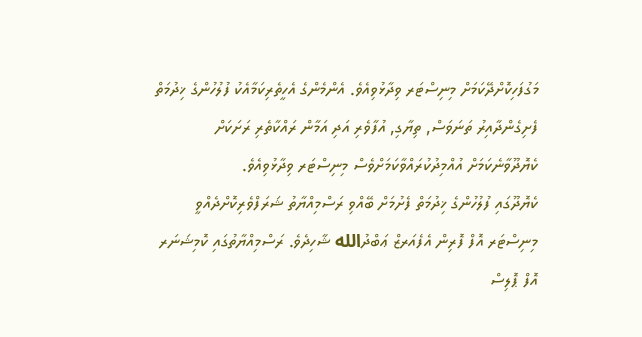މަގުފަހިކޮށްދޭކަމަށް މިނިސްޓަރ ވިދާޅުވިއެވެ. އެންމެންގެ އެހީތެރިކަމާއެކު ފުލުހުންގެ ޚިދުމަތް ފެށިގެންދާއިރު ތަނަވަސް, ތިޔާގި, އުފާވެރި އަދި އަމާން ރައްކާތެރި ރަށަކަށް ކެޔޮދޫވާނެކަމަށް އުއްމިދުކުރައްވާކަމަށްވެސް މިނިސްޓަރ ވިދާޅުވިއެވެ.
ކެޔޮދޫގައި ފުލުހުންގެ ޚިދުމަތް ފެށުމަށް ބޭއްވި ރަސްމިއްޔާތު ޝަރަފްވެރިކޮށްދެއްވީ މިނިސްޓަރ އޮފް ފޮރިން އެފެއަރޒް ޢަބްދުالله ޝާހިދެވެ. ރަސްމިއްޔާތުގައި ކޮމިޝަނަރ އޮފް ޕޮލިސް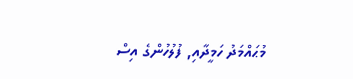މުޙައްމަދު ހަމީދާއި, ފުލުހުންގެ އިސް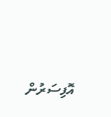އޮފިސަރުން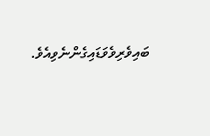ބައިވެރިވެވަޑައިގެންނެވިއެވެ.